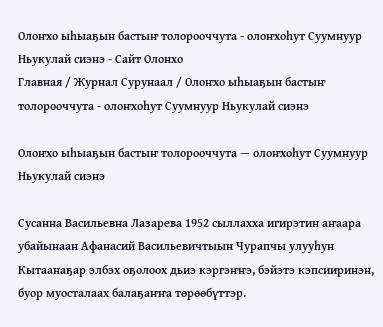Олоҥхо ыһыаҕын бастыҥ толорооччута - олоҥхоһут Суумнуур Ньукулай сиэнэ - Сайт Олонхо
Главная / Журнал Сурунаал / Олоҥхо ыһыаҕын бастыҥ толорооччута - олоҥхоһут Суумнуур Ньукулай сиэнэ

Олоҥхо ыһыаҕын бастыҥ толорооччута — олоҥхоһут Суумнуур Ньукулай сиэнэ

Сусанна Васильевна Лазарева 1952 сыллахха игирэтин аҥаара убайынаан Афанасий Васильевичтыын Чурапчы улууһун Кытаанаҕар элбэх оҕолоох дьиэ кэргэҥҥэ, бэйэтэ кэпсииринэн, буор муосталаах балаҕаҥҥа төрөөбүттэр.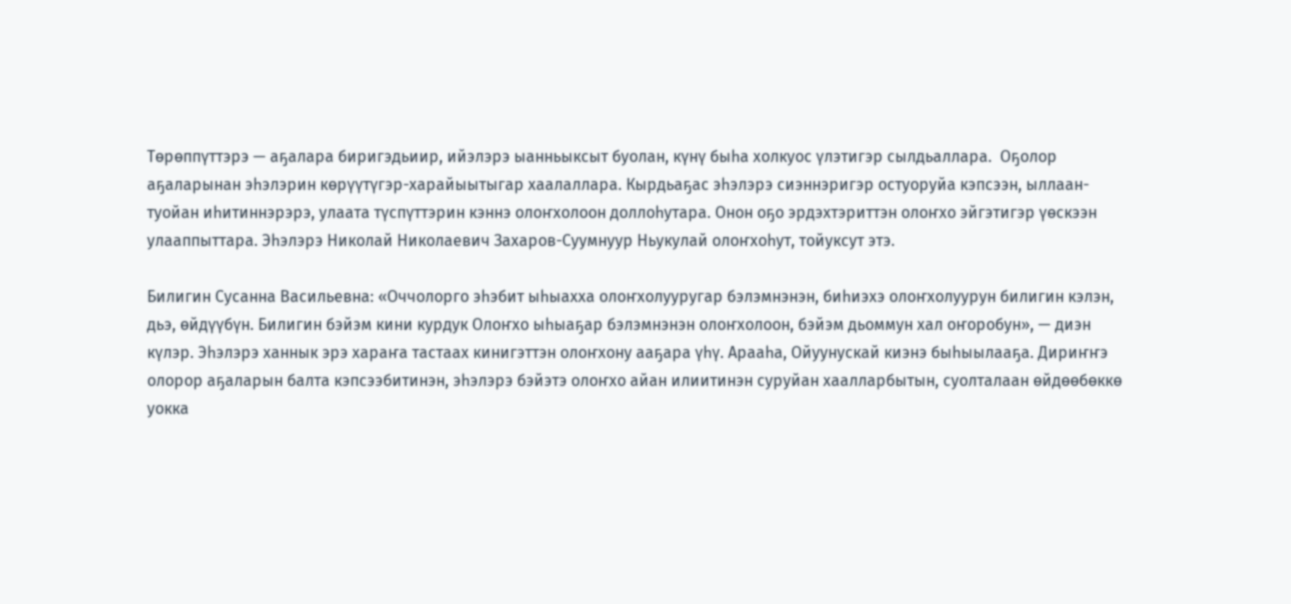Төрөппүттэрэ — аҕалара биригэдьиир, ийэлэрэ ыанньыксыт буолан, күнү быһа холкуос үлэтигэр сылдьаллара.  Оҕолор аҕаларынан эһэлэрин көрүүтүгэр-харайыытыгар хаалаллара. Кырдьаҕас эһэлэрэ сиэннэригэр остуоруйа кэпсээн, ыллаан-туойан иһитиннэрэрэ, улаата түспүттэрин кэннэ олоҥхолоон доллоһутара. Онон оҕо эрдэхтэриттэн олоҥхо эйгэтигэр үөскээн улааппыттара. Эһэлэрэ Николай Николаевич Захаров-Суумнуур Ньукулай олоҥхоһут, тойуксут этэ.

Билигин Сусанна Васильевна: «Оччолорго эһэбит ыһыахха олоҥхолууругар бэлэмнэнэн, биһиэхэ олоҥхолуурун билигин кэлэн, дьэ, өйдүүбүн. Билигин бэйэм кини курдук Олоҥхо ыһыаҕар бэлэмнэнэн олоҥхолоон, бэйэм дьоммун хал оҥоробун», — диэн күлэр. Эһэлэрэ ханнык эрэ хараҥа тастаах кинигэттэн олоҥхону ааҕара үһү. Арааһа, Ойуунускай киэнэ быһыылааҕа. Дириҥҥэ олорор аҕаларын балта кэпсээбитинэн, эһэлэрэ бэйэтэ олоҥхо айан илиитинэн суруйан хаалларбытын, суолталаан өйдөөбөккө уокка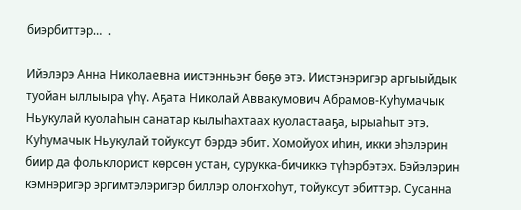биэрбиттэр…  .

Ийэлэрэ Анна Николаевна иистэнньэҥ бөҕө этэ. Иистэнэригэр аргыыйдык туойан ыллыыра үһү. Аҕата Николай Аввакумович Абрамов-Куһумачык Ньукулай куолаһын санатар кылыһахтаах куоластааҕа, ырыаһыт этэ. Куһумачык Ньукулай тойуксут бэрдэ эбит. Хомойуох иһин, икки эһэлэрин биир да фольклорист көрсөн устан, сурукка-бичиккэ түһэрбэтэх. Бэйэлэрин кэмнэригэр эргимтэлэригэр биллэр олоҥхоһут, тойуксут эбиттэр. Сусанна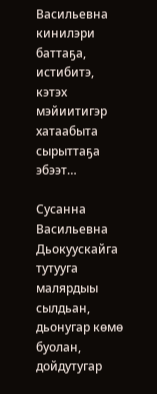Васильевна кинилэри баттаҕа, истибитэ, кэтэх мэйиитигэр хатаабыта сырыттаҕа эбээт…

Сусанна Васильевна Дьокуускайга тутууга малярдыы сылдьан, дьонугар көмө буолан, дойдутугар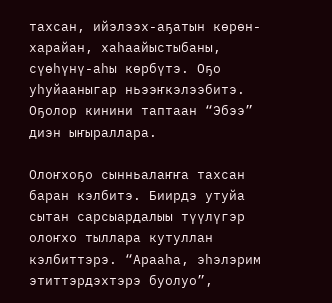тахсан, ийэлээх-аҕатын көрөн-харайан, хаһаайыстыбаны, сүөһүнү-аһы көрбүтэ. Оҕо уһуйааныгар ньээҥкэлээбитэ. Оҕолор кинини таптаан “Эбээ” диэн ыҥыраллара.

Олоҥхоҕо сынньалаҥҥа тахсан баран кэлбитэ. Биирдэ утуйа сытан сарсыардалыы түүлүгэр олоҥхо тыллара кутуллан кэлбиттэрэ. “Арааһа, эһэлэрим этиттэрдэхтэрэ буолуо”,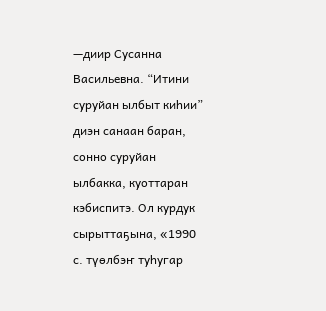—диир Сусанна Васильевна. “Итини суруйан ылбыт киһии” диэн санаан баран, сонно суруйан ылбакка, куоттаран кэбиспитэ. Ол курдук сырыттаҕына, «1990 с. түөлбэҥ туһугар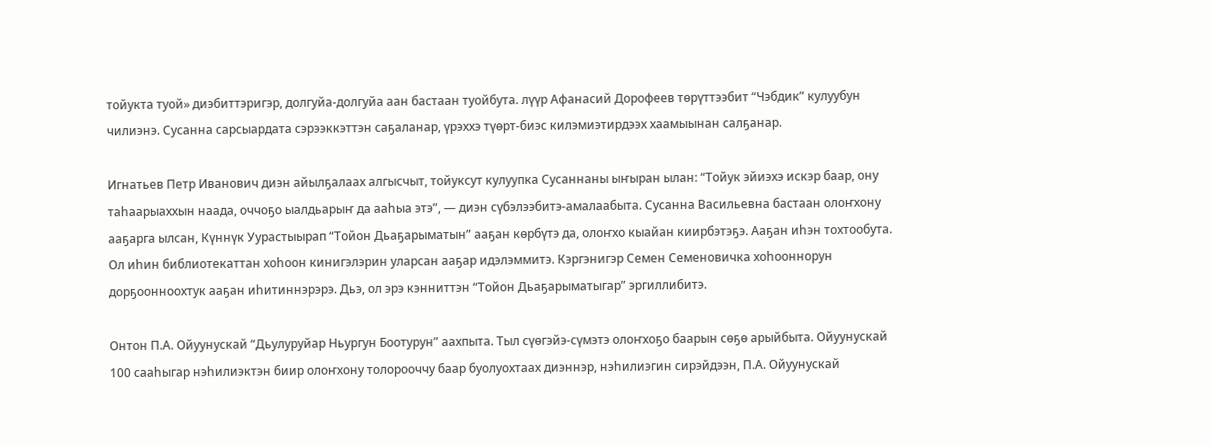тойукта туой» диэбиттэригэр, долгуйа-долгуйа аан бастаан туойбута. лүүр Афанасий Дорофеев төрүттээбит “Чэбдик” кулуубун чилиэнэ. Сусанна сарсыардата сэрээккэттэн саҕаланар, үрэххэ түөрт-биэс килэмиэтирдээх хаамыынан салҕанар.

Игнатьев Петр Иванович диэн айылҕалаах алгысчыт, тойуксут кулуупка Сусаннаны ыҥыран ылан: “Тойук эйиэхэ искэр баар, ону таһаарыаххын наада, оччоҕо ыалдьарыҥ да ааһыа этэ”, — диэн сүбэлээбитэ-амалаабыта. Сусанна Васильевна бастаан олоҥхону ааҕарга ылсан, Күннүк Уурастыырап “Тойон Дьаҕарыматын” ааҕан көрбүтэ да, олоҥхо кыайан киирбэтэҕэ. Ааҕан иһэн тохтообута. Ол иһин библиотекаттан хоһоон кинигэлэрин уларсан ааҕар идэлэммитэ. Кэргэнигэр Семен Семеновичка хоһооннорун дорҕоонноохтук ааҕан иһитиннэрэрэ. Дьэ, ол эрэ кэнниттэн “Тойон Дьаҕарыматыгар” эргиллибитэ.

Онтон П.А. Ойуунускай “Дьулуруйар Ньургун Боотурун” аахпыта. Тыл сүөгэйэ-сүмэтэ олоҥхоҕо баарын сөҕө арыйбыта. Ойуунускай 100 сааһыгар нэһилиэктэн биир олоҥхону толорооччу баар буолуохтаах диэннэр, нэһилиэгин сирэйдээн, П.А. Ойуунускай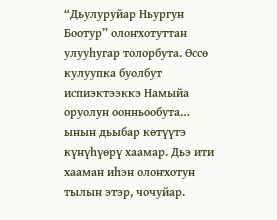“Дьулуруйар Ньургун Боотур” олоҥхотуттан улууһугар толорбута. Өссө кулуупка буолбут испиэктээккэ Намыйа оруолун оонньообута… ынын дьыбар көтүүтэ күнүһүөрү хаамар. Дьэ ити хааман иһэн олоҥхотун тылын этэр, чочуйар.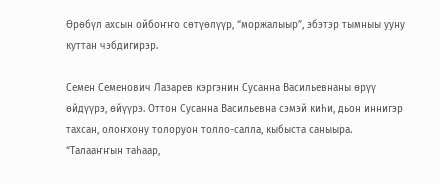Өрөбүл ахсын ойбоҥҥо сөтүөлүүр, “моржалыыр”, эбэтэр тымныы ууну куттан чэбдигирэр.

Семен Семенович Лазарев кэргэнин Сусанна Васильевнаны өрүү өйдүүрэ, өйүүрэ. Оттон Сусанна Васильевна сэмэй киһи, дьон иннигэр тахсан, олоҥхону толоруон толло-салла, кыбыста саныыра. “Талааҥҥын таһаар,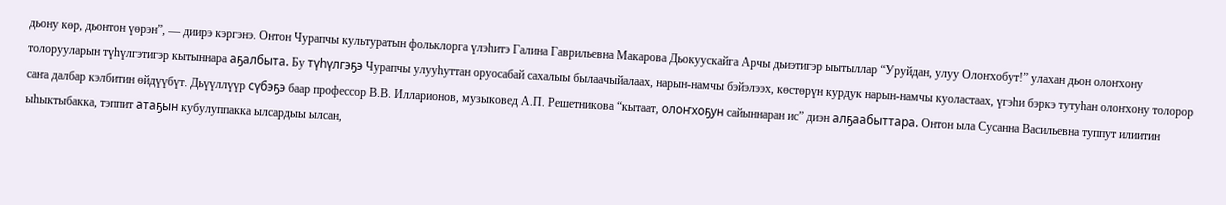дьону көр, дьонтон үөрэн”, — диирэ кэргэнэ. Онтон Чурапчы культуратын фольклорга үлэһитэ Галина Гаврильевна Макарова Дьокуускайга Арчы дьиэтигэр ыытыллар “Уруйдан, улуу Олоҥхобут!” улахан дьон олоҥхону толорууларын түһүлгэтигэр кытыннара аҕалбыта. Бу түһүлгэҕэ Чурапчы улууһуттан оруосабай сахалыы былаачыйалаах, нарын-намчы бэйэлээх, көстөрүн курдук нарын-намчы куоластаах, үгэһи бэркэ тутуһан олоҥхону толорор саҥа далбар кэлбитин өйдүүбүт. Дьүүллүүр сүбэҕэ баар профессор В.В. Илларионов, музыковед А.П. Решетникова “кытаат, олоҥхоҕун сайыннаран ис” диэн алҕаабыттара. Онтон ыла Сусанна Васильевна туппут илиитин ыһыктыбакка, тэппит атаҕын кубулуппакка ылсардыы ылсан,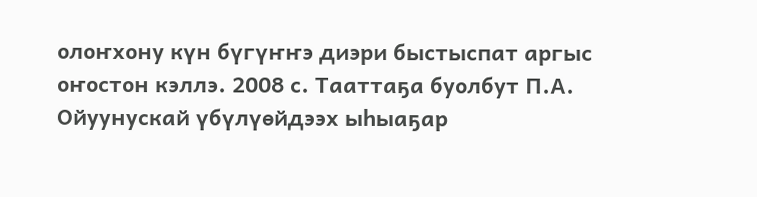олоҥхону күн бүгүҥҥэ диэри быстыспат аргыс оҥостон кэллэ. 2008 с. Тааттаҕа буолбут П.А. Ойуунускай үбүлүөйдээх ыһыаҕар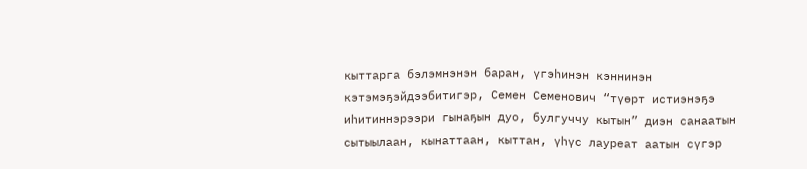кыттарга бэлэмнэнэн баран, үгэһинэн кэннинэн кэтэмэҕэйдээбитигэр, Семен Семенович “түөрт истиэнэҕэ иһитиннэрээри гынаҕын дуо, булгуччу кытын” диэн санаатын сытыылаан, кынаттаан, кыттан, үһүс лауреат аатын сүгэр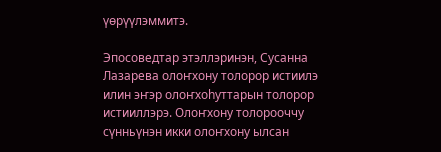үөрүүлэммитэ.

Эпосоведтар этэллэринэн, Сусанна Лазарева олоҥхону толорор истиилэ илин эҥэр олоҥхоһуттарын толорор истииллэрэ. Олоҥхону толорооччу сүнньүнэн икки олоҥхону ылсан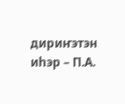дириҥэтэн иһэр – П.А.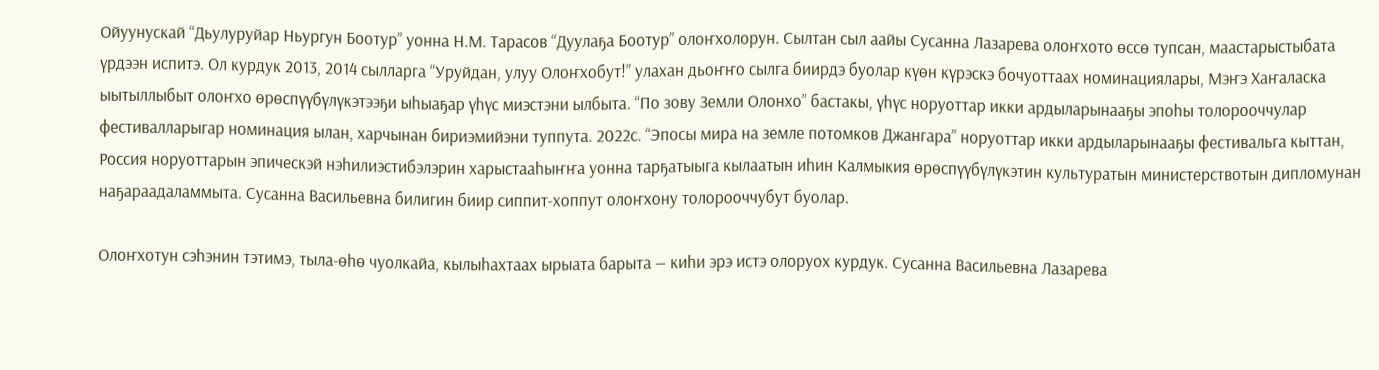Ойуунускай “Дьулуруйар Ньургун Боотур” уонна Н.М. Тарасов “Дуулаҕа Боотур” олоҥхолорун. Сылтан сыл аайы Сусанна Лазарева олоҥхото өссө тупсан, маастарыстыбата үрдээн испитэ. Ол курдук 2013, 2014 сылларга “Уруйдан, улуу Олоҥхобут!” улахан дьоҥҥо сылга биирдэ буолар күөн күрэскэ бочуоттаах номинациялары, Мэҥэ Хаҥаласка ыытыллыбыт олоҥхо өрөспүүбүлүкэтээҕи ыһыаҕар үһүс миэстэни ылбыта. “По зову Земли Олонхо” бастакы, үһүс норуоттар икки ардыларынааҕы эпоһы толорооччулар фестивалларыгар номинация ылан, харчынан бириэмийэни туппута. 2022с. “Эпосы мира на земле потомков Джангара” норуоттар икки ардыларынааҕы фестивальга кыттан, Россия норуоттарын эпическэй нэһилиэстибэлэрин харыстааһыҥҥа уонна тарҕатыыга кылаатын иһин Калмыкия өрөспүүбүлүкэтин культуратын министерствотын дипломунан наҕараадаламмыта. Сусанна Васильевна билигин биир сиппит-хоппут олоҥхону толорооччубут буолар.

Олоҥхотун сэһэнин тэтимэ, тыла-өһө чуолкайа, кылыһахтаах ырыата барыта — киһи эрэ истэ олоруох курдук. Сусанна Васильевна Лазарева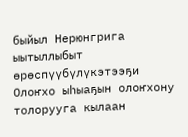быйыл Нерюнгрига ыытыллыбыт өрөспүүбүлүкэтээҕи Олоҥхо ыһыаҕын олоҥхону толорууга кылаан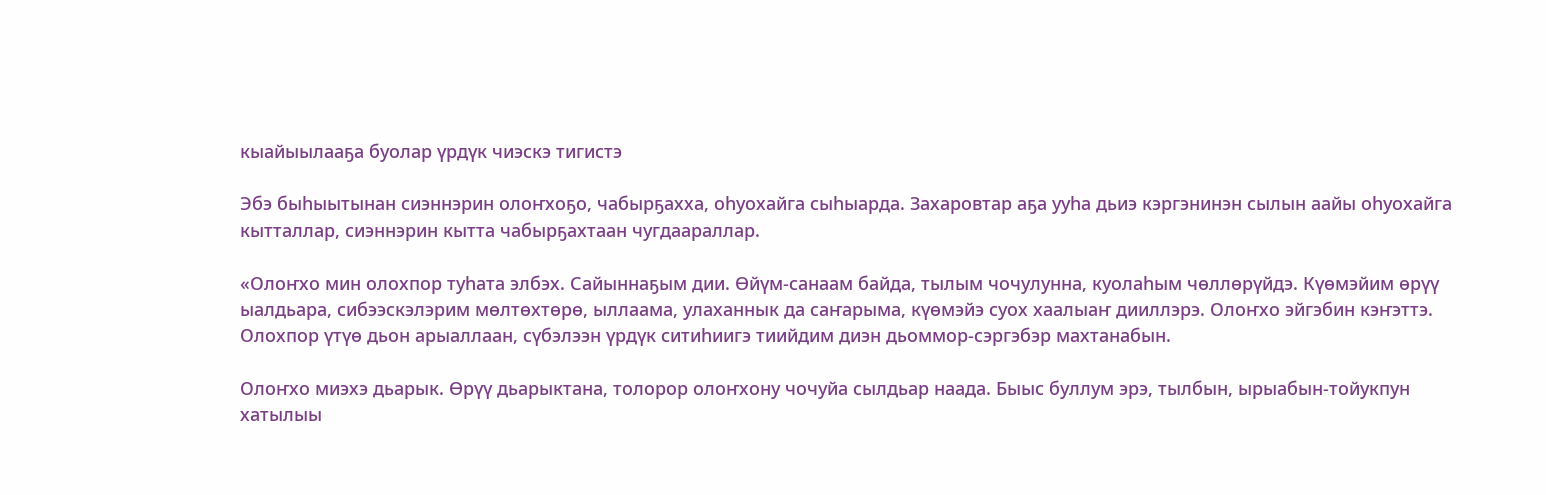кыайыылааҕа буолар үрдүк чиэскэ тигистэ

Эбэ быһыытынан сиэннэрин олоҥхоҕо, чабырҕахха, оһуохайга сыһыарда. Захаровтар аҕа ууһа дьиэ кэргэнинэн сылын аайы оһуохайга кытталлар, сиэннэрин кытта чабырҕахтаан чугдаараллар.

«Олоҥхо мин олохпор туһата элбэх. Сайыннаҕым дии. Өйүм-санаам байда, тылым чочулунна, куолаһым чөллөрүйдэ. Күөмэйим өрүү ыалдьара, сибээскэлэрим мөлтөхтөрө, ыллаама, улаханнык да саҥарыма, күөмэйэ суох хаалыаҥ дииллэрэ. Олоҥхо эйгэбин кэҥэттэ. Олохпор үтүө дьон арыаллаан, сүбэлээн үрдүк ситиһиигэ тиийдим диэн дьоммор-сэргэбэр махтанабын.

Олоҥхо миэхэ дьарык. Өрүү дьарыктана, толорор олоҥхону чочуйа сылдьар наада. Быыс буллум эрэ, тылбын, ырыабын-тойукпун хатылыы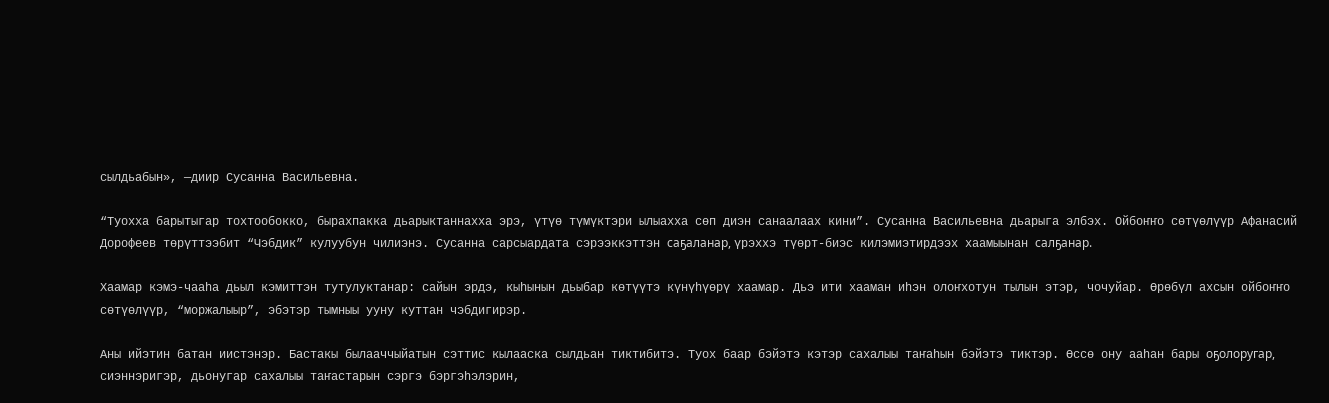сылдьабын», —диир Сусанна Васильевна.

“Туохха барытыгар тохтообокко, бырахпакка дьарыктаннахха эрэ, үтүө түмүктэри ылыахха сөп диэн санаалаах кини”. Сусанна Васильевна дьарыга элбэх. Ойбоҥҥо сөтүөлүүр Афанасий Дорофеев төрүттээбит “Чэбдик” кулуубун чилиэнэ. Сусанна сарсыардата сэрээккэттэн саҕаланар, үрэххэ түөрт-биэс килэмиэтирдээх хаамыынан салҕанар.

Хаамар кэмэ-чааһа дьыл кэмиттэн тутулуктанар: сайын эрдэ, кыһынын дьыбар көтүүтэ күнүһүөрү хаамар. Дьэ ити хааман иһэн олоҥхотун тылын этэр, чочуйар. Өрөбүл ахсын ойбоҥҥо сөтүөлүүр, “моржалыыр”, эбэтэр тымныы ууну куттан чэбдигирэр.

Аны ийэтин батан иистэнэр. Бастакы былааччыйатын сэттис кылааска сылдьан тиктибитэ. Туох баар бэйэтэ кэтэр сахалыы таҥаһын бэйэтэ тиктэр. Өссө ону ааһан бары оҕолоругар, сиэннэригэр, дьонугар сахалыы таҥастарын сэргэ бэргэһэлэрин,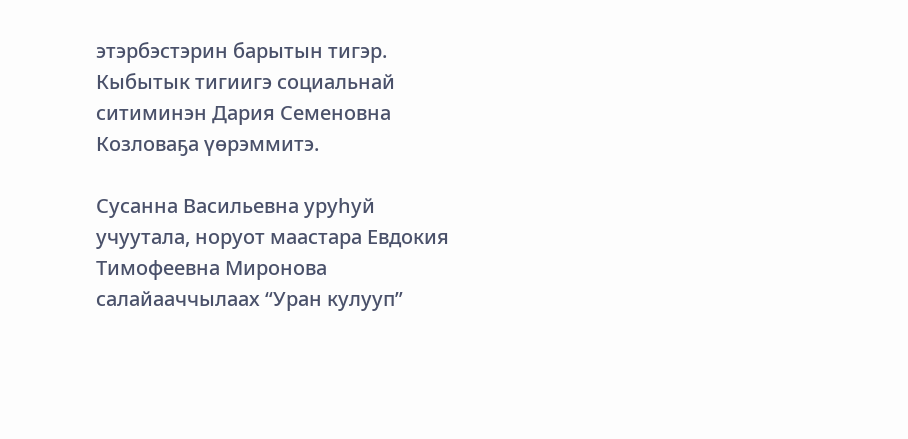этэрбэстэрин барытын тигэр. Кыбытык тигиигэ социальнай ситиминэн Дария Семеновна Козловаҕа үөрэммитэ.

Сусанна Васильевна уруһуй учуутала, норуот маастара Евдокия Тимофеевна Миронова салайааччылаах “Уран кулууп”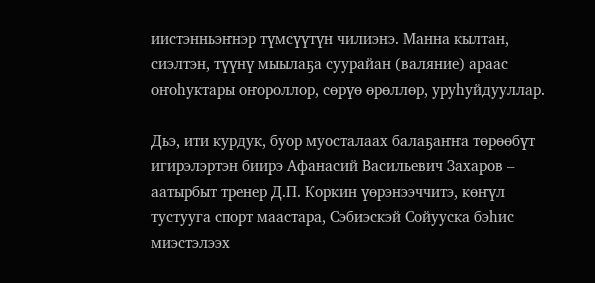иистэнньэҥнэр түмсүүтүн чилиэнэ. Манна кылтан, сиэлтэн, түүнү мыылаҕа суурайан (валяние) араас оҥоһуктары оҥороллор, сөрүө өрөллөр, уруһуйдууллар.

Дьэ, ити курдук, буор муосталаах балаҕаҥҥа төрөөбүт игирэлэртэн биирэ Афанасий Васильевич Захаров – аатырбыт тренер Д.П. Коркин үөрэнээччитэ, көҥүл тустууга спорт маастара, Сэбиэскэй Сойууска бэһис миэстэлээх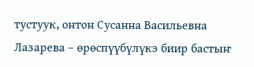тустуук, онтон Сусанна Васильевна Лазарева – өрөспүүбүлүкэ биир бастыҥ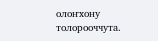олоҥхону толорооччута.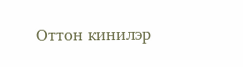Оттон кинилэр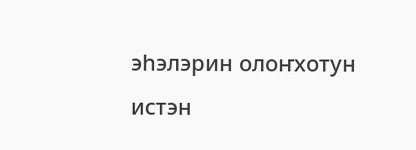эһэлэрин олоҥхотун истэн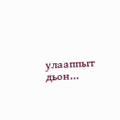улааппыт дьон…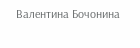Валентина Бочонина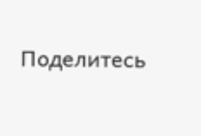Поделитесь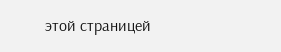этой страницей